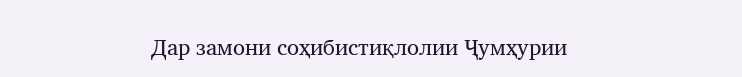Дар замони соҳибистиқлолии Ҷумҳурии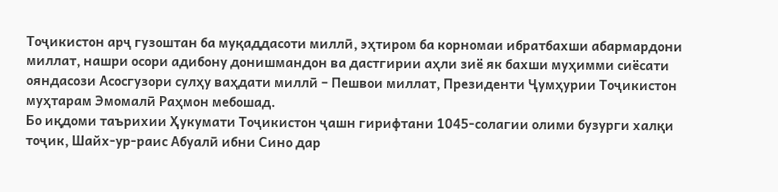Тоҷикистон арҷ гузоштан ба муқаддасоти миллӣ, эҳтиром ба корномаи ибратбахши абармардони миллат, нашри осори адибону донишмандон ва дастгирии аҳли зиё як бахши муҳимми сиёсати ояндасози Асосгузори сулҳу ваҳдати миллӣ – Пешвои миллат, Президенти Ҷумҳурии Тоҷикистон муҳтарам Эмомалӣ Раҳмон мебошад.
Бо иқдоми таърихии Ҳукумати Тоҷикистон ҷашн гирифтани 1045-солагии олими бузурги халқи тоҷик, Шайх-ур-раис Абуалӣ ибни Сино дар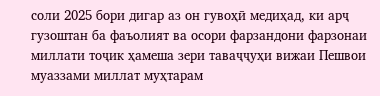соли 2025 бори дигар аз он гувоҳӣ медиҳад, ки арҷ гузоштан ба фаъолият ва осори фарзандони фарзонаи миллати тоҷик ҳамеша зери таваҷҷуҳи вижаи Пешвои муаззами миллат муҳтарам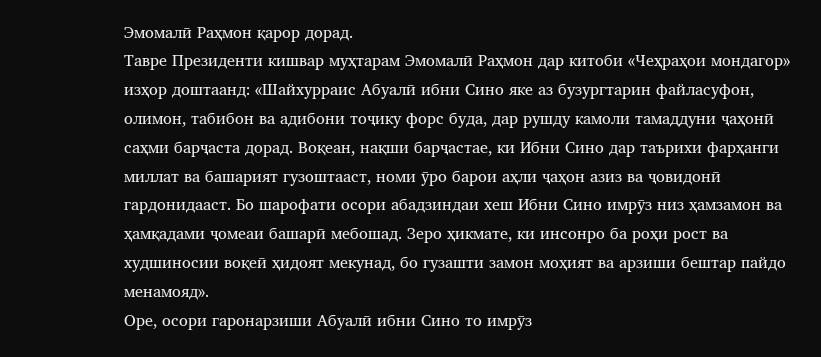Эмомалӣ Раҳмон қарор дорад.
Тавре Президенти кишвар муҳтарам Эмомалӣ Раҳмон дар китоби «Чеҳраҳои мондагор» изҳор доштаанд: «Шайхурраис Абуалӣ ибни Сино яке аз бузургтарин файласуфон, олимон, табибон ва адибони тоҷику форс буда, дар рушду камоли тамаддуни ҷаҳонӣ саҳми барҷаста дорад. Воқеан, нақши барҷастае, ки Ибни Сино дар таърихи фарҳанги миллат ва башарият гузоштааст, номи ӯро барои аҳли ҷаҳон азиз ва ҷовидонӣ гардонидааст. Бо шарофати осори абадзиндаи хеш Ибни Сино имрӯз низ ҳамзамон ва ҳамқадами ҷомеаи башарӣ мебошад. Зеро ҳикмате, ки инсонро ба роҳи рост ва худшиносии воқеӣ ҳидоят мекунад, бо гузашти замон моҳият ва арзиши бештар пайдо менамояд».
Оре, осори гаронарзиши Абуалӣ ибни Сино то имрӯз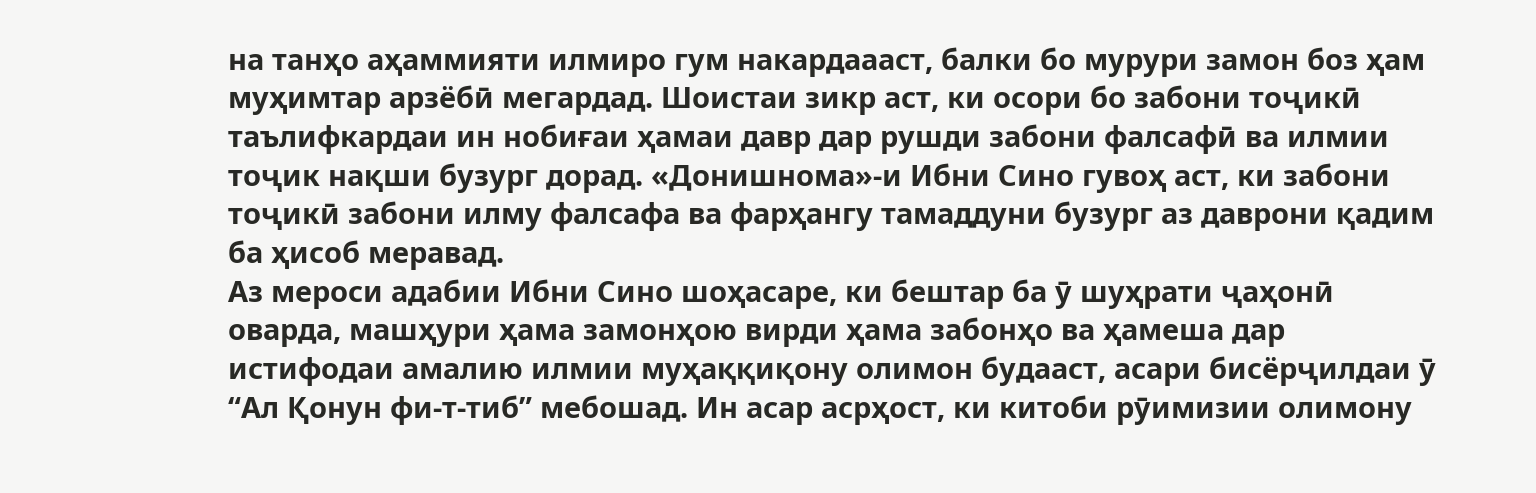на танҳо аҳаммияти илмиро гум накардаааст, балки бо мурури замон боз ҳам муҳимтар арзёбӣ мегардад. Шоистаи зикр аст, ки осори бо забони тоҷикӣ таълифкардаи ин нобиғаи ҳамаи давр дар рушди забони фалсафӣ ва илмии тоҷик нақши бузург дорад. «Донишнома»-и Ибни Сино гувоҳ аст, ки забони тоҷикӣ забони илму фалсафа ва фарҳангу тамаддуни бузург аз даврони қадим ба ҳисоб меравад.
Аз мероси адабии Ибни Сино шоҳасаре, ки бештар ба ӯ шуҳрати ҷаҳонӣ оварда, машҳури ҳама замонҳою вирди ҳама забонҳо ва ҳамеша дар истифодаи амалию илмии муҳаққиқону олимон будааст, асари бисёрҷилдаи ӯ “Ал Қонун фи-т-тиб” мебошад. Ин асар асрҳост, ки китоби рӯимизии олимону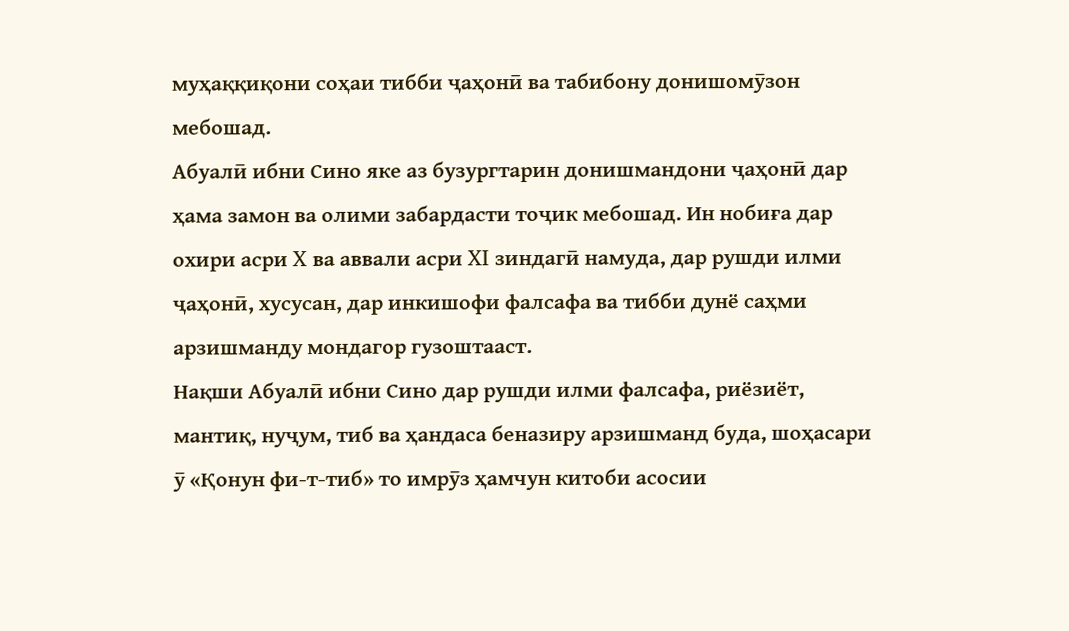муҳаққиқони соҳаи тибби ҷаҳонӣ ва табибону донишомӯзон мебошад.
Абуалӣ ибни Сино яке аз бузургтарин донишмандони ҷаҳонӣ дар ҳама замон ва олими забардасти тоҷик мебошад. Ин нобиға дар охири асри X ва аввали асри XI зиндагӣ намуда, дар рушди илми ҷаҳонӣ, хусусан, дар инкишофи фалсафа ва тибби дунё саҳми арзишманду мондагор гузоштааст.
Нақши Абуалӣ ибни Сино дар рушди илми фалсафа, риёзиёт, мантиқ, нуҷум, тиб ва ҳандаса беназиру арзишманд буда, шоҳасари ӯ «Қонун фи-т-тиб» то имрӯз ҳамчун китоби асосии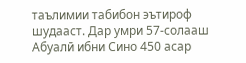таълимии табибон эътироф шудааст. Дар умри 57-солааш Абуалӣ ибни Сино 450 асар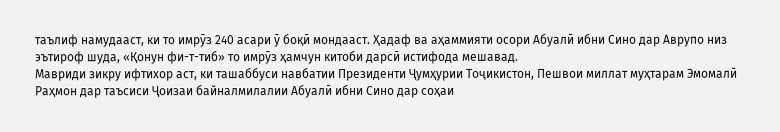таълиф намудааст, ки то имрӯз 240 асари ӯ боқӣ мондааст. Ҳадаф ва аҳаммияти осори Абуалӣ ибни Сино дар Аврупо низ эътироф шуда, «Қонун фи-т-тиб» то имрӯз ҳамчун китоби дарсӣ истифода мешавад.
Мавриди зикру ифтихор аст, ки ташаббуси навбатии Президенти Ҷумҳурии Тоҷикистон, Пешвои миллат муҳтарам Эмомалӣ Раҳмон дар таъсиси Ҷоизаи байналмилалии Абуалӣ ибни Сино дар соҳаи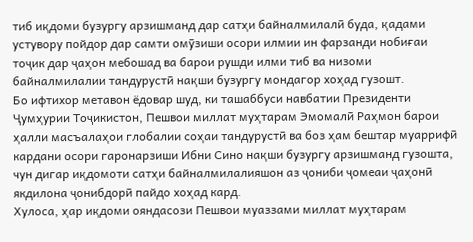тиб иқдоми бузургу арзишманд дар сатҳи байналмилалӣ буда, қадами устувору пойдор дар самти омӯзиши осори илмии ин фарзанди нобиғаи тоҷик дар ҷаҳон мебошад ва барои рушди илми тиб ва низоми байналмилалии тандурустӣ нақши бузургу мондагор хоҳад гузошт.
Бо ифтихор метавон ёдовар шуд, ки ташаббуси навбатии Президенти Ҷумҳурии Тоҷикистон, Пешвои миллат муҳтарам Эмомалӣ Раҳмон барои ҳалли масъалаҳои глобалии соҳаи тандурустӣ ва боз ҳам бештар муаррифӣ кардани осори гаронарзиши Ибни Сино нақши бузургу арзишманд гузошта, чун дигар иқдомоти сатҳи байналмилалияшон аз ҷониби ҷомеаи ҷаҳонӣ якдилона ҷонибдорӣ пайдо хоҳад кард.
Хулоса, ҳар иқдоми ояндасози Пешвои муаззами миллат муҳтарам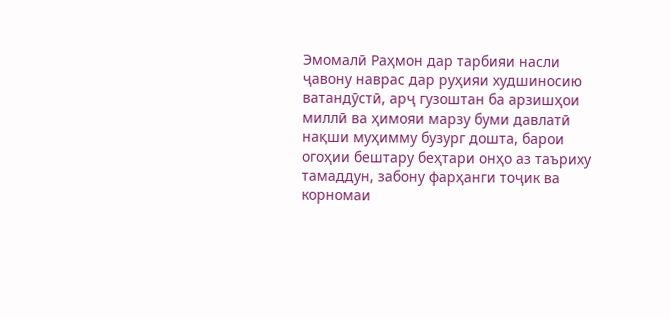Эмомалӣ Раҳмон дар тарбияи насли ҷавону наврас дар руҳияи худшиносию ватандӯстӣ, арҷ гузоштан ба арзишҳои миллӣ ва ҳимояи марзу буми давлатӣ нақши муҳимму бузург дошта, барои огоҳии бештару беҳтари онҳо аз таъриху тамаддун, забону фарҳанги тоҷик ва корномаи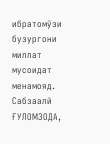ибратомӯзи бузургони миллат мусоидат менамояд.
Сабзаалӣ ҒУЛОМЗОДА,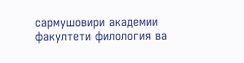сармушовири академии факултети филология ва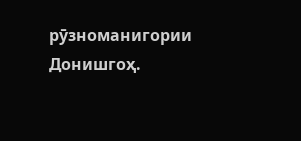рӯзноманигории Донишгоҳ.